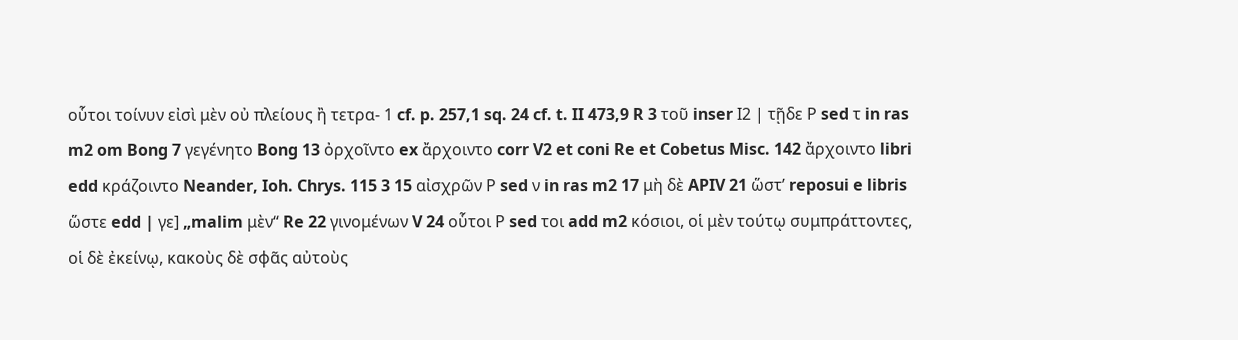οὗτοι τοίνυν εἰσὶ μὲν οὐ πλείους ἢ τετρα- 1 cf. p. 257,1 sq. 24 cf. t. II 473,9 R 3 τοῦ inser Ι2 | τῇδε Ρ sed τ in ras m2 om Bong 7 γεγένητο Bong 13 ὀρχοῖντο ex ἄρχοιντο corr V2 et coni Re et Cobetus Misc. 142 ἄρχοιντο libri edd κράζοιντο Neander, Ioh. Chrys. 115 3 15 αἰσχρῶν Ρ sed ν in ras m2 17 μὴ δὲ APIV 21 ὥστ’ reposui e libris ὥστε edd | γε] „malim μὲν“ Re 22 γινομένων V 24 οὗτοι Ρ sed τοι add m2 κόσιοι, οἱ μὲν τούτῳ συμπράττοντες, οἱ δὲ ἐκείνῳ, κακοὺς δὲ σφᾶς αὐτοὺς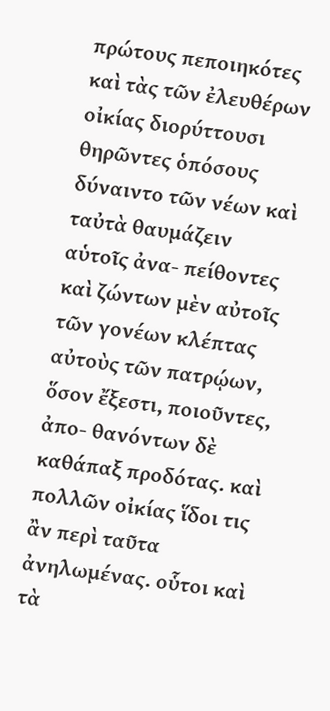πρώτους πεποιηκότες καὶ τὰς τῶν ἐλευθέρων οἰκίας διορύττουσι θηρῶντες ὁπόσους δύναιντο τῶν νέων καὶ ταὐτὰ θαυμάζειν αὑτοῖς ἀνα- πείθοντες καὶ ζώντων μὲν αὐτοῖς τῶν γονέων κλέπτας αὐτοὺς τῶν πατρῴων, ὅσον ἔξεστι, ποιοῦντες, ἀπο- θανόντων δὲ καθάπαξ προδότας. καὶ πολλῶν οἰκίας ἵδοι τις ἂν περὶ ταῦτα ἀνηλωμένας. οὗτοι καὶ τὰ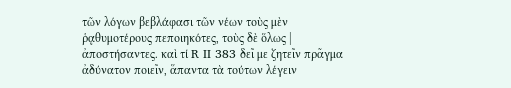τῶν λόγων βεβλάφασι τῶν νέων τοὺς μὲν ῥᾳθυμοτέρους πεποιηκότες, τοὺς δὲ ὅλως | ἀποστήσαντες. καὶ τί R II 383 δεῖ με ζητεῖν πρᾶγμα ἀδύνατον ποιεῖν, ἅπαντα τὰ τούτων λέγειν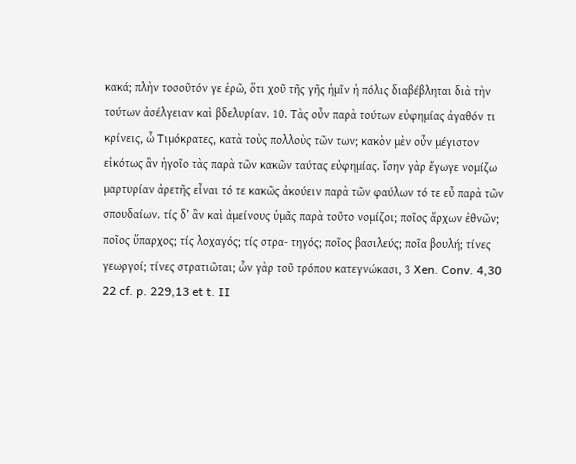κακά; πλὴν τοσοῦτόν γε ἐρῶ, ὅτι χοῦ τῆς γῆς ἡμῖν ἡ πόλις διαβέβληται διὰ τὴν τούτων ἀσέλγειαν καὶ βδελυρίαν. 10. Τὰς οὖν παρὰ τούτων εὐφημίας ἀγαθόν τι κρίνεις, ὦ Τιμόκρατες, κατὰ τοὺς πολλοὺς τῶν των; κακὸν μὲν οὖν μέγιστον εἰκότως ἂν ἡγοῖο τὰς παρὰ τῶν κακῶν ταύτας εὐφημίας. ἴσην γὰρ ἔγωγε νομίζω μαρτυρίαν ἀρετῆς εἶναι τό τε κακῶς ἀκούειν παρὰ τῶν φαύλων τό τε εὖ παρὰ τῶν σπουδαίων. τίς δ’ ἂν καὶ ἀμείνους ὑμᾶς παρὰ τοῦτο νομίζοι; ποῖος ἄρχων ἐθνῶν; ποῖος ὕπαρχος; τίς λοχαγός; τίς στρα- τηγός; ποῖος βασιλεύς; ποῖα βουλή; τίνες γεωργοί; τίνες στρατιῶται; ὧν γὰρ τοῦ τρόπου κατεγνώκασι, 3 Xen. Conv. 4,30 22 cf. p. 229,13 et t. II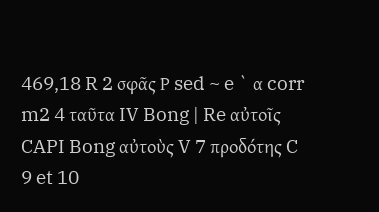469,18 R 2 σφᾶς Ρ sed ~ e ` α corr m2 4 ταῦτα IV Bong | Re αὐτοῖς CAPI Bong αὐτοὺς V 7 προδότης C 9 et 10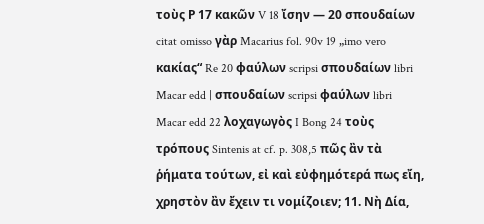τοὺς Ρ 17 κακῶν V 18 ἴσην — 20 σπουδαίων citat omisso γὰρ Macarius fol. 90v 19 „imo vero κακίας“ Re 20 φαύλων scripsi σπουδαίων libri Macar edd | σπουδαίων scripsi φαύλων libri Macar edd 22 λοχαγωγὸς I Bong 24 τοὺς τρόπους Sintenis at cf. p. 308,5 πῶς ἂν τὰ ῥήματα τούτων, εἰ καὶ εὐφημότερά πως εἴη, χρηστὸν ἂν ἔχειν τι νομίζοιεν; 11. Νὴ Δία,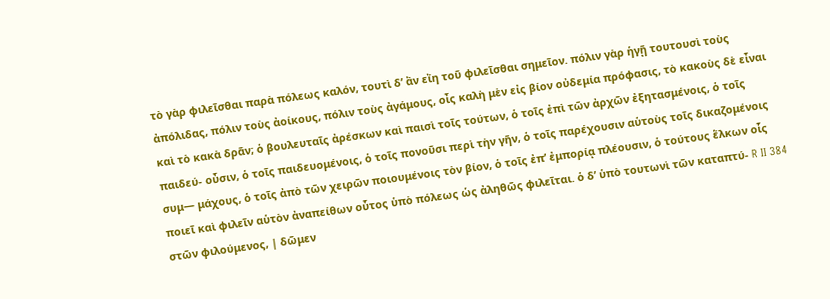τὸ γὰρ φιλεῖσθαι παρὰ πόλεως καλόν, τουτὶ δ’ ἂν εἴη τοῦ φιλεῖσθαι σημεῖον. πόλιν γὰρ ἡγῇ τουτουσὶ τοὺς ἀπόλιδας, πόλιν τοὺς ἀοίκους, πόλιν τοὺς ἀγάμους, οἶς καλὴ μὲν εἰς βίον οὐδεμία πρόφασις, τὸ κακοὺς δὲ εἶναι καὶ τὸ κακὰ δρᾶν; ὁ βουλευταῖς ἀρέσκων καὶ παισὶ τοῖς τούτων, ὁ τοῖς ἐπὶ τῶν ἀρχῶν ἐξητασμένοις, ὁ τοῖς παιδεύ- οὖσιν, ὁ τοῖς παιδευομένοις, ὁ τοῖς πονοῦσι περὶ τὴν γῆν, ὁ τοῖς παρέχουσιν αὑτοὺς τοῖς δικαζομένοις συμ— μάχους, ὁ τοῖς ἀπὸ τῶν χειρῶν ποιουμένοις τὸν βίον, ὁ τοῖς ἐπ’ ἐμπορίᾳ πλέουσιν, ὁ τούτους ἕλκων οἷς ποιεῖ καὶ φιλεῖν αὑτὸν ἀναπείθων οὗτος ὑπὸ πόλεως ὡς ἀληθῶς φιλεῖται. ὁ δ’ ὑπὸ τουτωνὶ τῶν καταπτύ- R II 384 στῶν φιλούμενος, | δῶμεν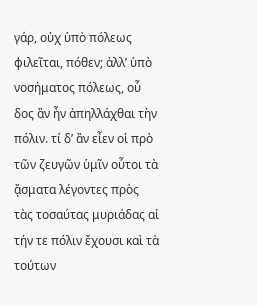γάρ, οὐχ ὑπὸ πόλεως φιλεῖται, πόθεν; ἀλλ’ ὑπὸ νοσήματος πόλεως, οὗ δος ἂν ἦν ἀπηλλάχθαι τὴν πόλιν. τί δ’ ἂν εἶεν οἱ πρὸ τῶν ζευγῶν ὑμῖν οὗτοι τὰ ᾄσματα λέγοντες πρὸς τὰς τοσαύτας μυριάδας αἰ τήν τε πόλιν ἔχουσι καὶ τὰ τούτων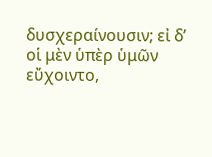δυσχεραίνουσιν; εἰ δ’ οἱ μὲν ὑπὲρ ὑμῶν εὔχοιντο,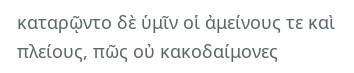καταρῷντο δὲ ὑμῖν οἱ ἀμείνους τε καὶ πλείους, πῶς οὐ κακοδαίμονες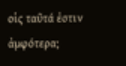οἱς ταῦτά ἐστιν ἀμφότερα;